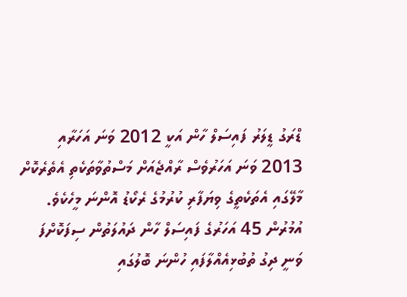ޑްރަގު ޑީލަރު ފައިސަލް ހާން އަކީ 2012 ވަނަ އަހަރާއި 2013 ވަނަ އަހަރުވެސް ރާއްޖެއަށް މަސްތުވާތަކެތި އެތެރެކޮށް މާލޭގައި އެތަކެތީގެ ވިޔަފާރި ކުރުމުގެ ރެކޯޑު އޮންނަ މީހެކެވެ. އުމުރުން 45 އަހަރުގެ ފައިސަލް ހާން ދައުލަތުން ސިފަކޮށްފަ ވަނީ ދިގު ތުބުޅިއެއްލާފައި ހުންނަ ބޮލުގައި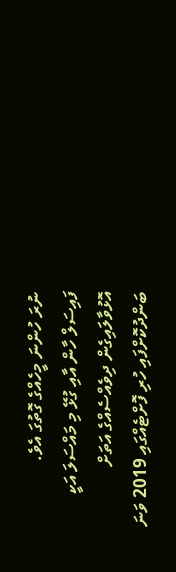ނުރަ ހުންނަ މީހެއްގެ ގޮތުގަ އެވެ.
ފައިސަލް ހާން އާއި ގުޅޭ މި މައްސަލަ އަކީ އޮޅުވާލައިގެން ދިވެއްސެއްގެ އަތަށް ބަންދުކޮށްފައި ހުރި ފޮށްޓެއްގައި 2019 ވަނަ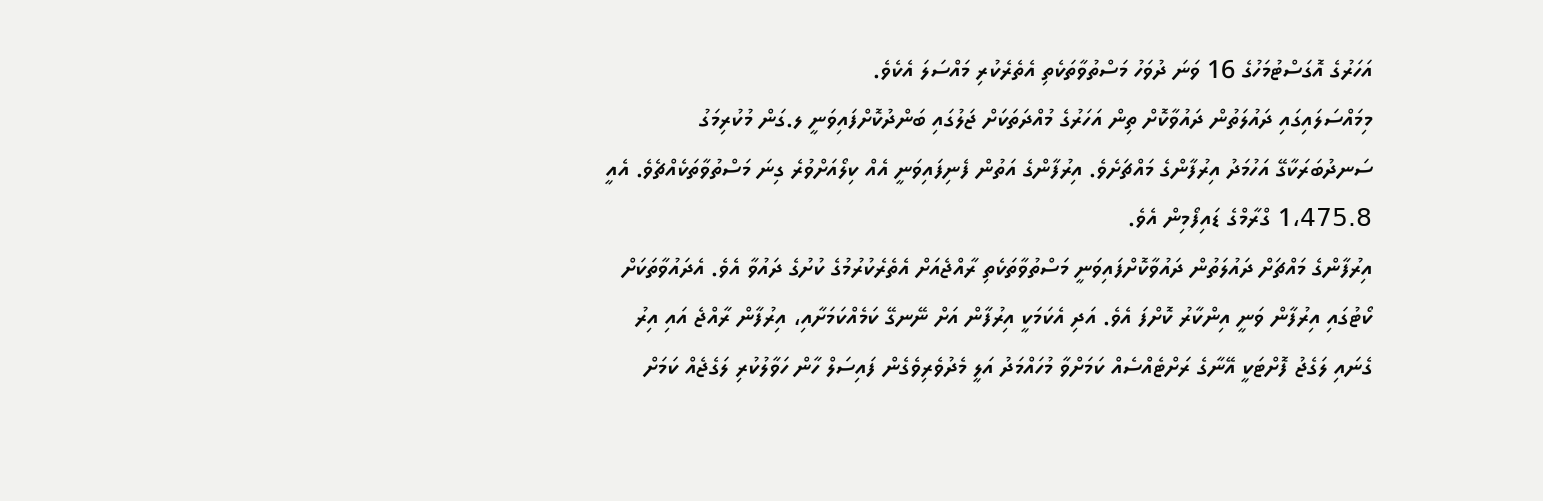އަހަރުގެ އޮގަސްޓުމަހުގެ 16 ވަނަ ދުވަހު މަސްތުވާތަކެތި އެތެރެކުރި މައްސަލަ އެކެވެ.
މިމައްސަލައިގައި ދައުލަތުން ދައުވާކޮށް ތިން އަހަރުގެ މުއްދަތަކަށް ޖަލުގައި ބަންދުކޮށްފައިވަނީ ލ.ގަން މުކުރިމަގު ސަނދުބަރަކާގޭ އަހުމަދު އިރުފާންގެ މައްޗަށެވެ. އިރުފާންގެ އަތުން ފެނިފައިވަނީ އެއް ކިލޯއަށްވުރެ ގިނަ މަސްތުވާތަކެއްޗެވެ. އެއީ 1،475.8 ގްރާމްގެ ޑައިފޯމިން އެވެ.
އިރުފާންގެ މައްޗަށް ދައުލަތުން ދައުވާކޮށްފައިވަނީ މަސްތުވާތަކެތި ރާއްޖެއަށް އެތެރެކުރުމުގެ ކުށުގެ ދައުވާ އެވެ. އެދައުވާތަކަށް ކޯޓުގައި އިރުފާން ވަނީ އިންކާރު ކޮށްފަ އެވެ. އަދި އެކަމަކީ އިރުފާން އަށް ނޭނގޭ ކަމެއްކަމަށާއި، އިރުފާން ރާއްޖެ އައި އިރު ގެނައި ލަގެޖު ފޮށްޓަކީ އޭނާގެ ރަށްޓެއްސެއް ކަމަށްވާ މުހައްމަދު އަލީ މެދުވެރިވެގެން ފައިސަލް ހާން ހަވާލުކުރި ލަގެޖެއް ކަމަށް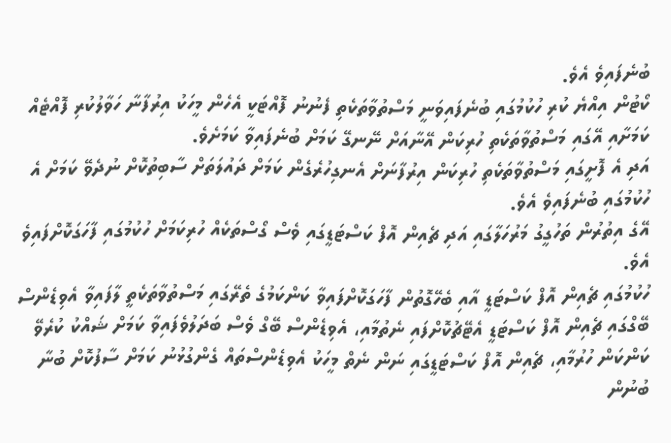ބުނެފައިވެ އެވެ.
ކޯޓުން އިއްޔެ ކުރި ހުކުމުގައި ބުނެފައިވަނީ މަސްތުވާތަކެތި ފެނުނު ފޮއްޓަކީ އެހެން މީހަކު އިރުފާނާ ހަވާލުކުރި ފޮއްޓެއް ކަމަށާއި އޭގައި މަސްތުވާތަކެތި ހުރިކަން އޭނާއަށް ނޭނގޭ ކަމަށް ބުނެފައިވާ ކަމަށެވެ.
އަދި އެ ފޮށީގައި މަސްތުވާތަކެތި ހުރިކަން އިރުފާނަށް އެނގިހުރެގެން ކަމަށް ދައުލަތަށް ސާބިތުކޮށް ނުދެވޭ ކަމަށް އެ ހުކުމުގައި ބުނެފައިވެ އެވެ.
އޭގެ އިތުރުން ތަހުގީގު މަރުހަލާގައި އަދި ޗެއިން އޮފް ކަސްޓަޑީގައި ވެސް ގޯސްތަކެއް ހުރިކަމަށް ހުކުމުގައި ފާހަގަކޮށްފައިވެ އެވެ.
ހުކުމުގައި ޗެއިން އޮފް ކަސްޓަޑީ އާއި ބެހޭގޮތުން ފާހަގަކޮށްފައިވާ ކަންކަމުގެ ތެރޭގައި މަސްތުވާތަކެތީ ލާފައިވާ އެވިޑެންސް ބޭގްގައި ޗެއިން އޮފް ކަސްޓަޑީ އެޓޭޗުކޮށްފައި ނެތުމާއި، އެވިޑެންސް ބޭގް ވެސް ބަދަލުވެފައިވާ ކަމަށް ޝައްކު ކުރެވޭ ކަންކަން ހުރުމާއި، ޗެއިން އޮފް ކަސްޓަޑީގައި ނަން ނެތް މީހަކު އެވިޑެންސްތައް ގެންގުޅުނު ކަމަށް ސާފުކޮށް ބުނާ ބުނުން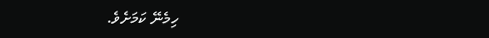ހިމެނޭ ކަމަށެވެ.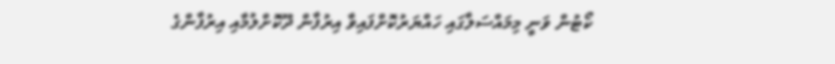ކޯޓުން ވަނީ މިމައްސަލާގައި ހައްޔަރުކޮށްފައިވާ އިރުފާން ދޫކޮށްލުމާއި އިރުފާންގެ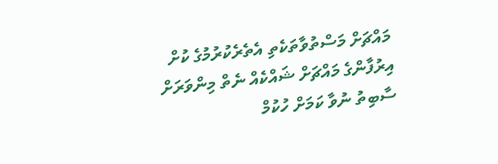މައްޗަށް މަސްތުވާތަކެތި އެތެރެކުރުމުގެ ކުށް އިރުފާންގެ މައްޗަށް ޝައްކެއް ނެތް މިންވަރަށް ސާބިތު ނުވާ ކަމަށް ހުކުމް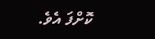ކޮށްފަ އެވެ.